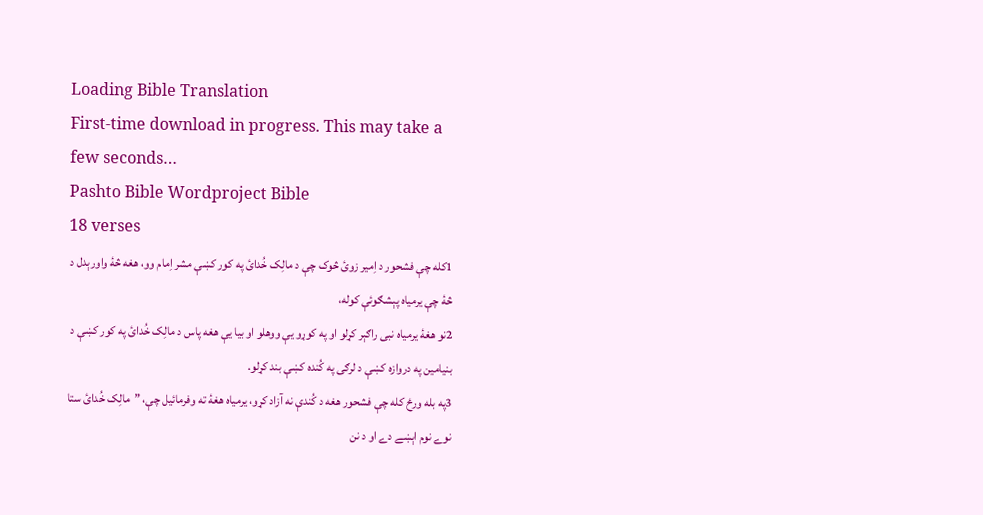Loading Bible Translation
First-time download in progress. This may take a few seconds…
Pashto Bible Wordproject Bible
18 verses
1کله چې فشحور د اِمير زوئ څوک چې د مالِک خُدائ په کور کښې مشر اِمام وو، هغه څۀ واورېدل د څۀ چې يرمياه پېشګوئې کوله،
2نو هغۀ يرمياه نبى راګېر کړلو او په کوړو يې ووهلو او بيا يې هغه پاس د مالِک خُدائ په کور کښې د بنيامين په دروازه کښې د لرګى په کُنده کښې بند کړلو.
3په بله ورځ کله چې فشحور هغه د کُندې نه آزاد کړو، يرمياه هغۀ ته وفرمائيل چې، ”مالِک خُدائ ستا نوے نوم اېښے دے او د نن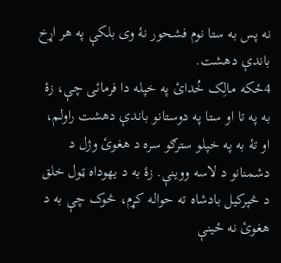نه پس به ستا نوم فشحور نۀ وى بلکې په هر اړخ باندې دهشت.
4ځکه مالِک خُدائ په خپله دا فرمائى چې، زۀ به په تا او ستا په دوستانو باندې دهشت راولم، او تۀ به په خپلو سترګو سره د هغوئ وژل د دشمنانو د لاسه ووينې. زۀ به د يهوداه ټول خلق د څپرکیل بادشاه ته حواله کړم، څوک چې به د هغوئ نه ځينې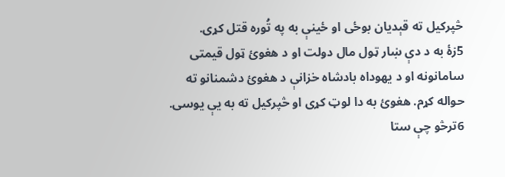څپرکیل ته قېديان بوځى او ځينې به په تُوره قتل کړى.
5زۀ به د دې ښار ټول مال دولت او د هغوئ ټول قيمتى سامانونه او د يهوداه بادشاه خزانې د هغوئ دشمنانو ته حواله کړم. هغوئ به دا لوټ کړى او څپرکیل ته به يې يوسى.
6ترڅو چې ستا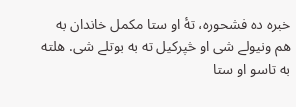خبره ده فشحوره، تۀ او ستا مکمل خاندان به هم ونيولے شى او څپرکیل ته به بوتلے شى. هلته به تاسو او ستا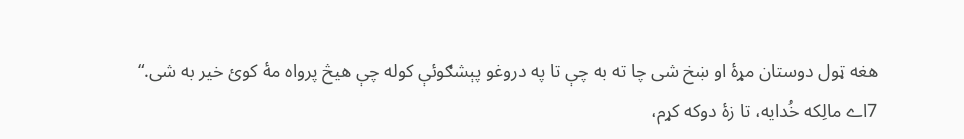هغه ټول دوستان مړۀ او ښخ شى چا ته به چې تا په دروغو پېشګوئې کوله چې هيڅ پرواه مۀ کوئ خير به شى.“
7اے مالِکه خُدايه، تا زۀ دوکه کړم،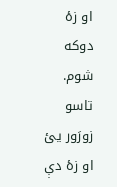او زۀ دوکه شوم. تاسو زورَور يئ او زۀ دې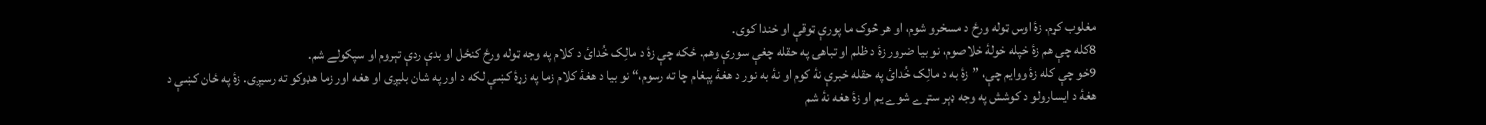مغلوب کړم. زۀ اوس ټوله ورځ د مسخرو شوم، او هر څوک ما پورې ټوقې او خندا کوى.
8کله چې هم زۀ خپله خولۀ خلاصوم، نو بيا ضرور زۀ د ظلم او تباهۍ په حقله چغې سورې وهم. ځکه چې زۀ د مالِک خُدائ د کلام په وجه ټوله ورځ کنځل او بدې ردې تېروم او سپکولے شم.
9خو چې کله زۀ ووايم چې، ”زۀ به د مالِک خُدائ په حقله خبرې نۀ کوم او نۀ به نور د هغۀ پېغام چا ته رسوم،“ نو بيا د هغۀ کلام زما په زړۀ کښې لکه د اور په شان بليږى او هغه اور زما هډوکو ته رسيږى. زۀ په ځان کښې د هغۀ د ايسارولو د کوشش په وجه ډېر ستړے شوے يم او زۀ هغه نۀ شم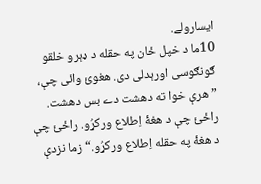ايسارولے.
10ما د خپل ځان په حقله د ډېرو خلقو ګونګوسى اورېدلى دى. هغوئ وائى چې، ”هرې خوا ته دهشت دے بس دهشت. راځئ چې د هغۀ اِطلاع ورکړُو. راځئ چې د هغۀ په حقله اِطلاع ورکړُو.“ زما نزدې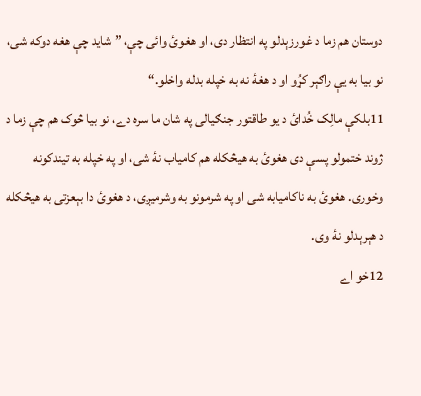دوستان هم زما د غورزېدلو په انتظار دى، او هغوئ وائى چې، ”شايد چې هغه دوکه شى، نو بيا به يې راګېر کړُو او د هغۀ نه به خپله بدله واخلو.“
11بلکې مالِک خُدائ د يو طاقتور جنګيالى په شان ما سره دے، نو بيا څوک هم چې زما د ژوند ختمولو پسې دى هغوئ به هيڅکله هم کامياب نۀ شى، او په خپله به تيندکونه وخورى. هغوئ به ناکاميابه شى او په شرمونو به وشرميږى، د هغوئ دا بېعزتى به هيڅکله د هېرېدلو نۀ وى.
12خو اے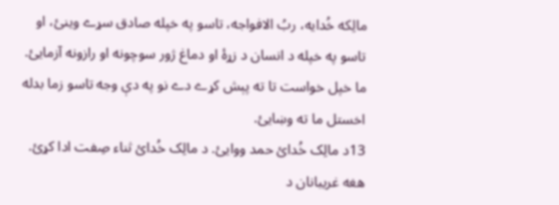مالِکه خُدايه، ربُ الافواجه، تاسو په خپله صادق سړے وينئ، او تاسو په خپله د انسان د زړۀ او دماغ ژور سوچونه او رازونه آزمايئ. ما خپل خواست تا ته پېش کړے دے نو په دې وجه تاسو زما بدله اخستل ما ته وښايئ.
13د مالِک خُدائ حمد ووايئ. د مالِک خُدائ ثناء صِفت ادا کړئ. هغه غريبانان د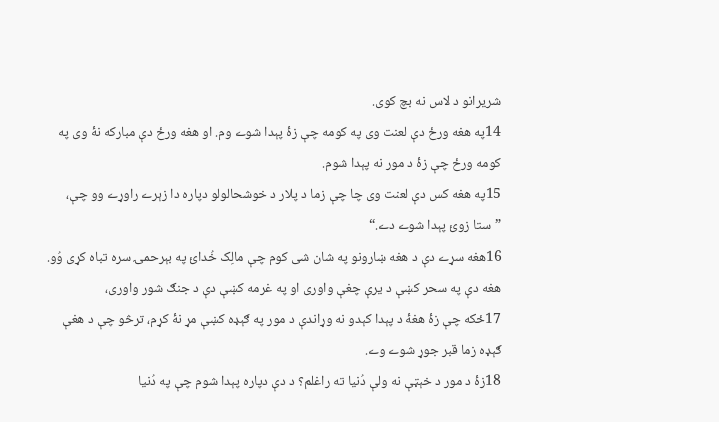شريرانو د لاس نه بچ کوى.
14په هغه ورځ دې لعنت وى په کومه چې زۀ پېدا شوے وم. او هغه ورځ دې مبارکه نۀ وى په کومه ورځ چې زۀ د مور نه پېدا شوم.
15په هغه کس دې لعنت وى چا چې زما د پلار د خوشحالولو دپاره دا زېرے راوړے وو چې، ”ستا زوئ پېدا شوے دے.“
16هغه سړے دې د هغه ښارونو په شان شى کوم چې مالِک خُدائ په بېرحمۍ سره تباه کړى وُو. هغه دې په سحر کښې د يرې چغې واورى او په غرمه کښې دې د جنګ شور واورى،
17ځکه چې زۀ هغۀ د پېدا کېدو نه وړاندې د مور په ګېډه کښې مړ نۀ کړم، ترڅو چې د هغې ګېډه زما قبر جوړ شوے وے.
18زۀ د مور د خېټې نه ولې دُنيا ته راغلم؟ د دې دپاره پېدا شوم چې په دُنيا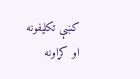کښې تکليفونه او کړاونه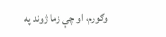وګورم، او چې زما ژوند په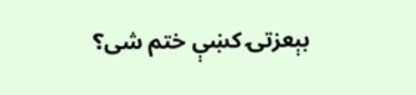بېعزتۍ کښې ختم شى؟